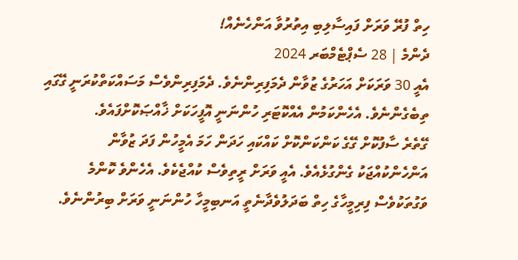ހިތް ފުރޭ ވަރަށް ފައިސާލިބި އިތުރުވާ އަންހެނެއް!
ދެންމެ | 28 ސެޕްޓެމްބަރ 2024
އެއީ 30 ވަރަކަށް އަހަރުގެ ޒުވާން ދެމަފިރިންނެވެ. ދެމަފިރިންވެސް މަސައްކަތްކުރަނީ ގޭގައި ތިބެގެންނެވެ. އެހެންކަމުން އެއްކޮޓަރި ހުންނަނީ އޮފީހަކަށް ޚާއްޞަކޮށްފައެވެ.
ގޭތެރެ ސާފުކޮށް ގޭގެ ކަންކަންކޮށް ކައްކައި ހަދަން ހަމަ އެމީހުން ފަދަ ޒުވާން އަންހެންކުއްޖަކު ގެންގުޅެއެވެ. އެއީ ވަރަށް ރީތިވެސް ކުއްޖެކެވެ. އެހެންވެ ކޮންމެ ވަގުތަކުވެސް ފިރިމީހާގެ ހިތް ބަދަލުވެދާނެތީ އަނބިމީހާ ހުންނަނީ ވަރަށް ބިރުންނެވެ.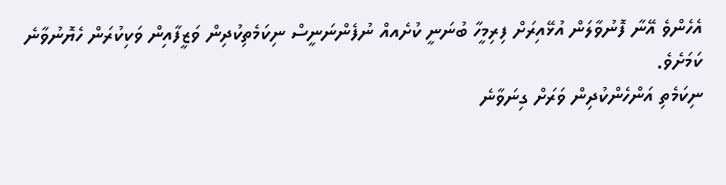އެހެންވެ އޭނާ ފޮނުވާލަން އުޅޭއިރަށް ފިރިމީހާ ބުނަނީ ކުށެއއް ނުފެންނަނީސް ނިކަމެތިކުދިން ވަޒީފާއިން ވަކިކުރަން ހެޔޮނުވާނެ ކަމަށެވެ.
ނިކަމެތި އަންހެންކުދިން ވަރަށް ގިނަވާނެ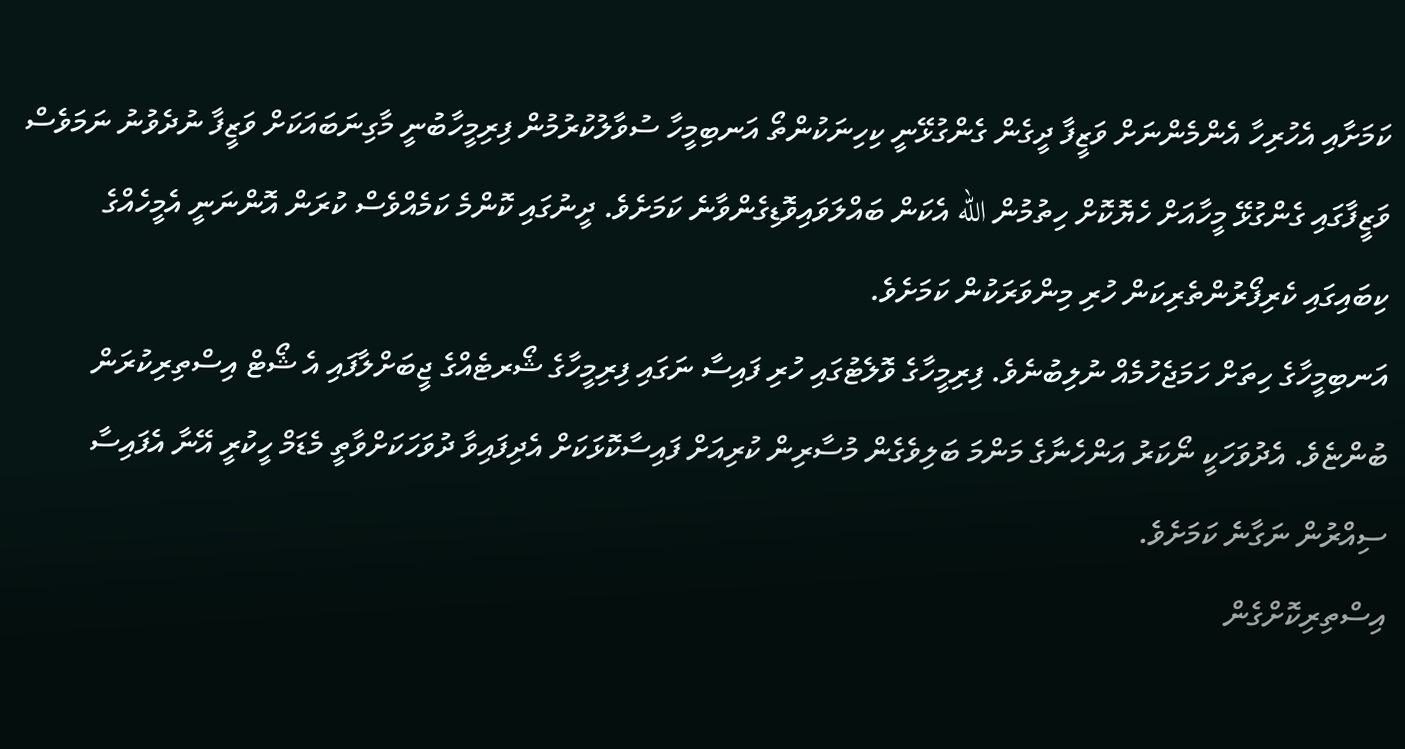ކަމަށާއި އެހުރިހާ އެންމެންނަށް ވަޒީފާ ދީގެން ގެންގުޅޭނީ ކިހިނަކުންތޯ އަނބިމީހާ ސުވާލުކުރުމުން ފިރިމީހާބުނީ މާގިނަބައަކަށް ވަޒީފާ ނުދެވުނު ނަމަވެސް ވަޒީފާގައި ގެންގުޅޭ މީހާއަށް ހެޔޮކޮށް ހިތުމުން الله އެކަން ބައްލަވައިވޮޑިގެންވާނެ ކަމަށެވެ. ދީނުގައި ކޮންމެ ކަމެއްވެސް ކުރަން އޮންނަނީ އެމީހެއްގެ ކިބައިގައި ކެރިފޯރުންތެރިކަން ހުރި މިންވަރަކުން ކަމަށެވެ.
އަނބިމީހާގެ ހިތަށް ހަމަޖެހުމެއް ނުލިބުނެވެ. ފިރިމީހާގެ ވޮލެޓުގައި ހުރި ފައިސާ ނަގައި ފިރިމީހާގެ ޝޯރޓެއްގެ ޖީބަށްލާފައި އެ ޝޯޓް އިސްތިރިކުރަން ބުންޏެވެ. އެދުވަހަކީ ނޯކަރު އަންހެނާގެ މަންމަ ބަލިވެގެން މުސާރިން ކުރިއަށް ފައިސާކޮޅަކަށް އެދިފައިވާ ދުވަހަކަށްވާތީ މެޑަމް ހީކުރީ އޭނާ އެފައިސާ ސިއްރުން ނަގާނެ ކަމަށެވެ.
އިސްތިރިކޮށްގެން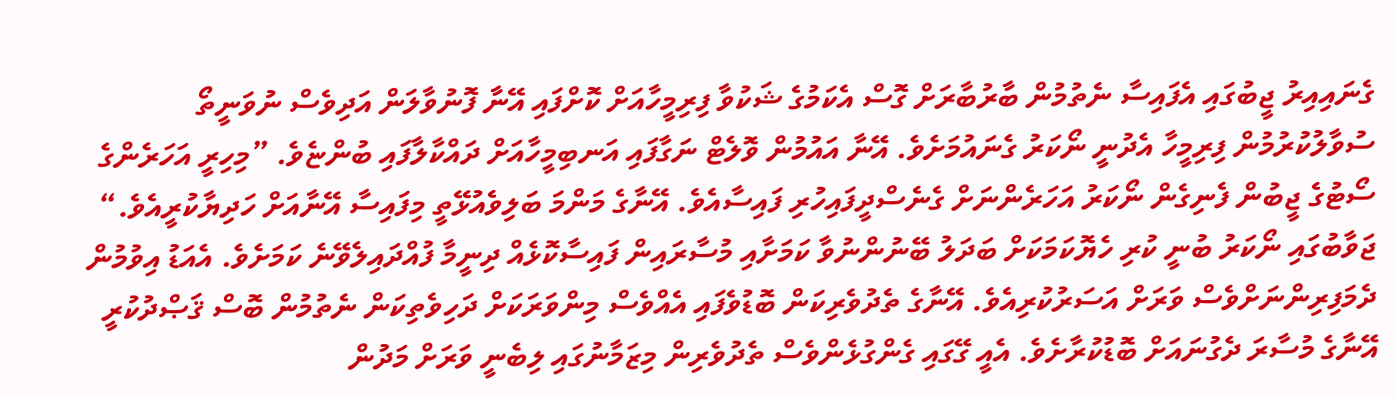ގެނައިއިރު ޖީބުގައި އެފައިސާ ނެތުމުން ބާރުބާރަށް ގޮސް އެކަމުގެ ޝަކުވާ ފިރިމީހާއަށް ކޮށްފައި އޭނާ ފޮނުވާލަން އަދިވެސް ނުވަނީތޯ ސުވާލުކުރުމުން ފިރިމީހާ އެދުނީ ނޯކަރު ގެނައުމަށެވެ. އޭނާ އައުމުން ވޮލެޓް ނަގާފައި އަނބިމީހާއަށް ދައްކާލާފައި ބުންޏެވެ. ”މިހިރީ އަހަރެންގެ ސޯޓުގެ ޖީބުން ފެނިގެން ނޯކަރު އަހަރެންނަށް ގެނެސްދީފައިހުރި ފައިސާއެވެ. އޭނާގެ މަންމަ ބަލިވެއުޅޭތީ މިފައިސާ އޭނާއަށް ހަދިޔާކުރީއެވެ.“
ޖަވާބުގައި ނޯކަރު ބުނީ ކުރި ހެޔޮކަމަކަށް ބަދަލު ބޭނުންނުވާ ކަމަށާއި މުސާރައިން ފައިސާކޮޅެއް ދިނީމާ ފުއްދައިލެވޭނެ ކަމަށެވެ. އެއަޑު އިވުމުން ދެމަފިރިންނަށްވެސް ވަރަށް އަސަރުކުރިއެވެ. އޭނާގެ ތެދުވެރިކަން ބޮޑުވެފައި އެއްވެސް މިންވަރަކަށް ދަހިވެތިކަން ނެތުމުން ބޮސް ޤަޞްދުކުރީ އޭނާގެ މުސާރަ ދެގުނައަށް ބޮޑުކުރާށެވެ. އެއީ ގޭގައި ގެންގުޅެންވެސް ތެދުވެރިން މިޒަމާނުގައި ލިބެނީ ވަރަށް މަދުން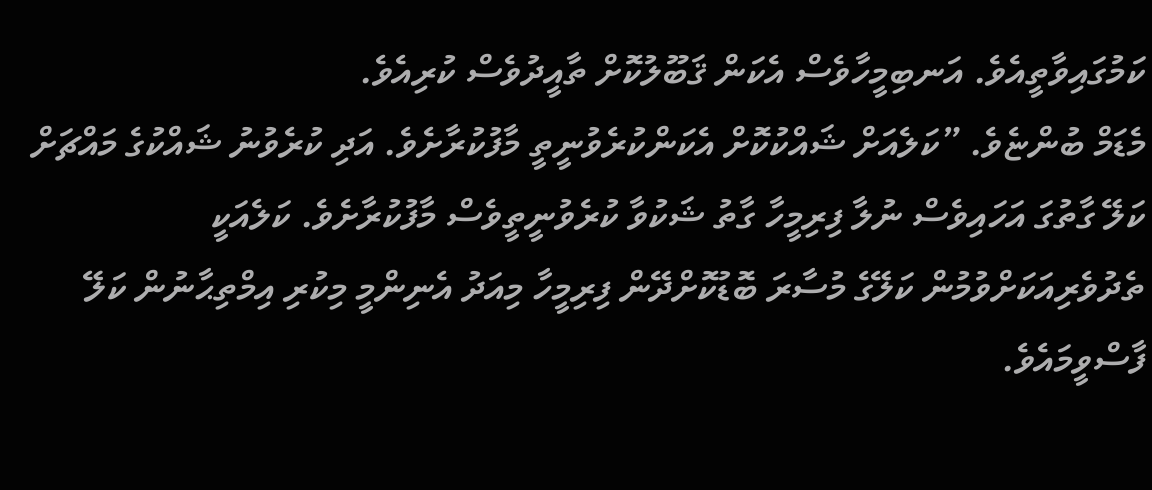ކަމުގައިވާތީއެވެ. އަނބިމީހާވެސް އެކަން ޤަބޫލުކޮށް ތާއީދުވެސް ކުރިއެވެ.
މެޑަމް ބުންޏެވެ. ”ކަލެއަށް ޝައްކުކޮށް އެކަންކުރެވުނީތީ މާފުކުރާށެވެ. އަދި ކުރެވުނު ޝައްކުގެ މައްޗަށް ކަލޭ ގާތުގަ އަހައިވެސް ނުލާ ފިރިމީހާ ގާތު ޝަކުވާ ކުރެވުނީތީވެސް މާފުކުރާށެވެ. ކަލެއަކީ ތެދުވެރިއަކަށްވުމުން ކަލޭގެ މުސާރަ ބޮޑުކޮށްދޭން ފިރިމީހާ މިއަދު އެނިންމީ މިކުރި އިމްތިޙާނުން ކަލޭ ފާސްވީމައެވެ.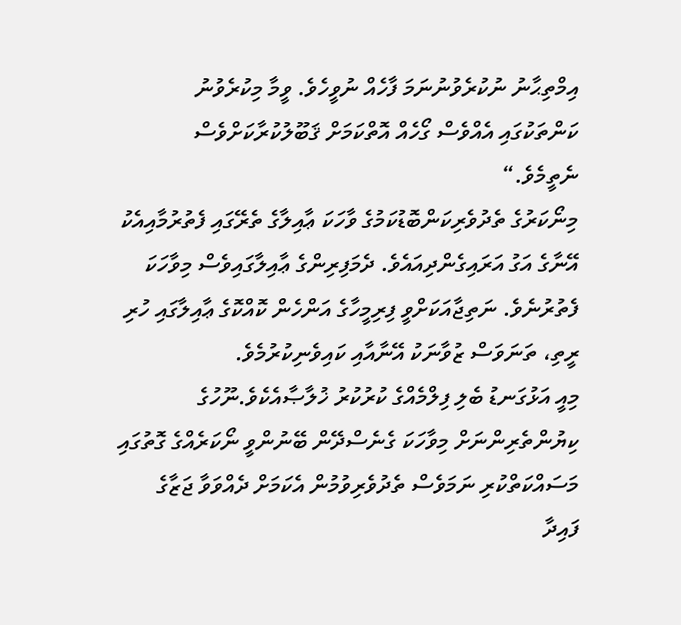އިމްތިޙާނު ނުކުރެވުނުނަމަ ފާހެއް ނުވީހެވެ. ވީމާ މިކުރެވުނު ކަންތަކުގައި އެއްވެސް ގޯހެއް އޮތްކަމަށް ޤަބޫލުކުރާކަށްވެސް ނެތީމެވެ.“
މިނޯކަރުގެ ތެދުވެރިކަންބޮޑުކަމުގެ ވާހަކަ ޢާއިލާގެ ތެރޭގައި ފެތުރުމާއިއެކު އޭނާގެ އަގު އަރައިގެންދިއައެވެ. ދެމަފިރިންގެ ޢާއިލާގައިވެސް މިވާހަކަ ފެތުރުނެވެ. ނަތިޖާއަކަށްވީ ފިރިމީހާގެ އަންހެން ކޮއްކޮގެ ޢާއިލާގައި ހުރި ރީތި، ތަނަވަސް ޒުވާނަކު އޭނާއާއި ކައިވެނިކުރުމެވެ.
މިއީ އަޅުގަނޑު ބެލި ފިލްމެއްގެ ކުރުކުރު ޚުލާޞާއެކެވެ.ނޫހުގެ ކިޔުންތެރިންނަށް މިވާހަކަ ގެނެސްދޭން ބޭނުންވީ ނޯކަރެއްގެ ގޮތުގައި މަސައްކަތްކުރި ނަމަވެސް ތެދުވެރިވުމުން އެކަމަށް ދެއްވަވާ ޖަޒާގެ ފައިދާ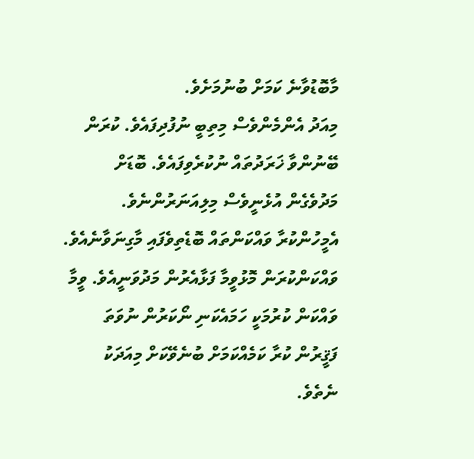މާބޮޑުވާނެ ކަމަށް ބުނުމަށެވެ.
މިއަދު އެންމެންވެސް މިތިބީ ނުފުދިފައެވެ. ކުރަން ބޭނުންވާ ޚަރަދުތައް ނުކުރެވިފައެވެ. ބޮޑަށް މަދުވެގެން އުޅެނީވެސް މިލިއަނަރުންނެވެ. އެމީހުންކުރާ ވައްކަންތައް ބޮޑެތިވެފައި މާގިނަވާނެއެވެ. ވައްކަންކުރަން މޮޅުވީމާ ފަޅާއެރުން މަދުވަނީއެވެ. ވީމާ ވައްކަން ކުރުމަކީ ހަމައެކަނި ނޯކަރުން ނުވަތަ ފަޤީރުން ކުރާ ކަމެއްކަމަށް ބުނެވޭކަށް މިއަދަކު ނެތެވެ.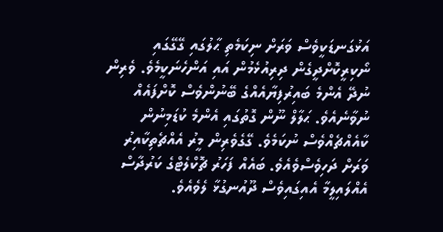އަޅުގަނޑަކީވެސް ވަރަށް ނިކަމެތި ޙާލުގައި ގޭގޭގައި ނޯކިރީކޮށްދީގެން ދިރިއުޅެމުން އައި އަންހެނަކީމެވެ. ވެރިން ނުދޭ އެންމެ ބައިރުފިޔާއެއްގެ ބޭނުންވެސް ކޮށްފައެއް ނުވާނެއެވެ. ޙަލާލް ނޫން ގޮތުގައި އެންމެ ކުޑަމިނުން ކާއެއްޗެއްވެސް ނުކަމެވެ. ގޭގެވެރިން މީރު އެއްޗެތިކާއިރު ވަރަށް ދަހިވެސްވެއެވެ. ބައެއް ފަހަރު ޗޮކްލެޓްގެ ކަރުދާސް އެއްލައިލީމާ އެއިގައިވެސް ދޫއުނގުޅާ ލެވެއެވެ.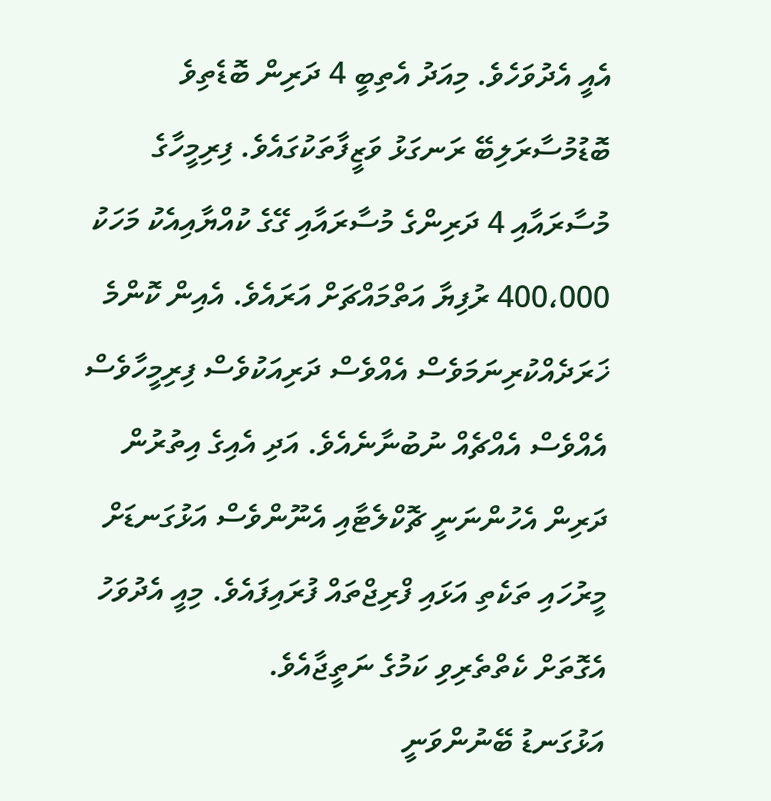އެއީ އެދުވަހެވެ. މިއަދު އެތިބީ 4 ދަރިން ބޮޑެތިވެ ބޮޑުމުސާރަލިބޭ ރަނގަޅު ވަޒީފާތަކުގައެވެ. ފިރިމީހާގެ މުސާރައާއި 4 ދަރިންގެ މުސާރައާއި ގޭގެ ކުއްޔާއިއެކު މަހަކު 400،000 ރުފިޔާ އަތްމައްޗަށް އަރައެވެ. އެއިން ކޮންމެ ޚަރަދެއްކުރިނަމަވެސް އެއްވެސް ދަރިއަކުވެސް ފިރިމީހާވެސް އެއްވެސް އެއްޗެއް ނުބުނާނެއެވެ. އަދި އެއިގެ އިތުރުން ދަރިން އެހުންނަނީ ޗޮކްލެޓާއި އެނޫންވެސް އަޅުގަނޑަށް މީރުހައި ތަކެތި އަޅައި ފްރިޖްތައް ފުރައިފައެވެ. މިއީ އެދުވަހު އެގޮތަށް ކެތްތެރިވި ކަމުގެ ނަތީޖާއެވެ.
އަޅުގަނޑު ބޭނުންވަނީ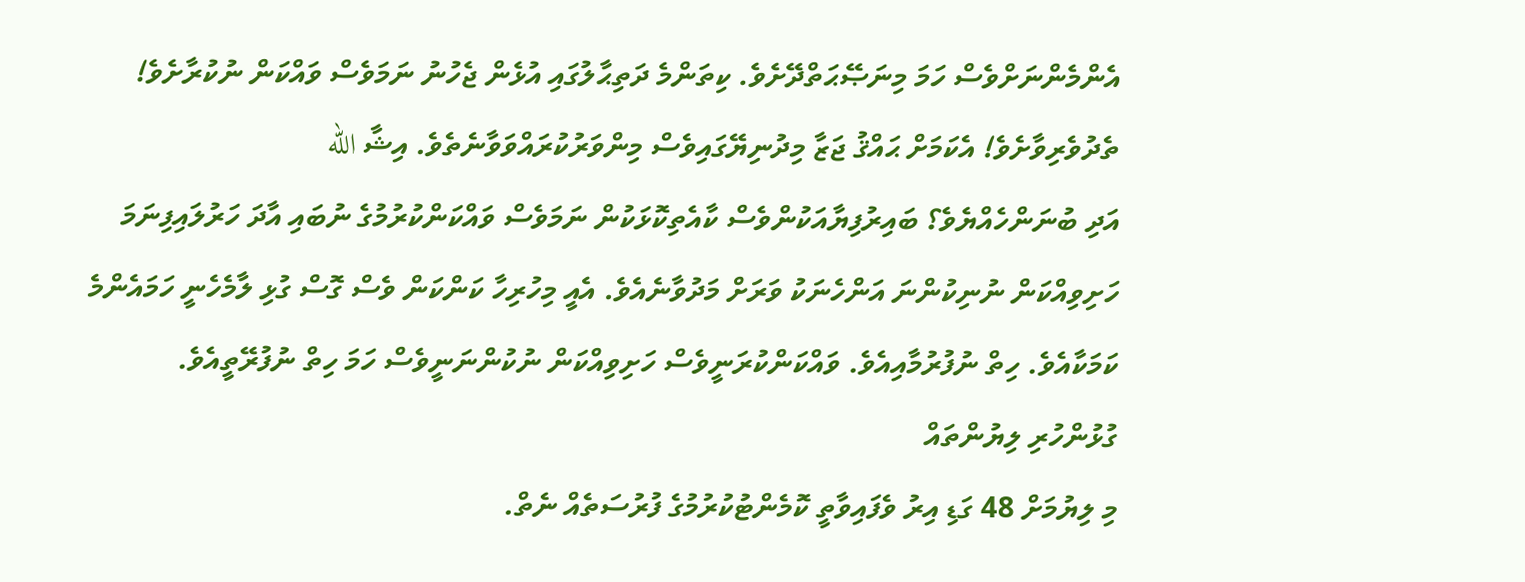އެންމެންނަށްވެސް ހަމަ މިނަޞޭޙަތްދޭށެވެ. ކިތަންމެ ދަތިޙާލުގައި އުޅެން ޖެހުނު ނަމަވެސް ވައްކަން ނުކުރާށެވެ! ތެދުވެރިވާށެވެ! އެކަމަށް ޙައްޤު ޖަޒާ މިދުނިޔޭގައިވެސް މިންވަރުކުރައްވަވާނެތެވެ. އިޝާ الله
އަދި ބުނަންހެއްޔެވެ؟ ބައިރުފިޔާއަކުންވެސް ކާއެތިކޮޅަކުން ނަމަވެސް ވައްކަންކުރުމުގެ ނުބައި އާދަ ހަރުލައިފިނަމަ ހަށިވިއްކަން ނުނިކުންނަ އަންހެނަކު ވަރަށް މަދުވާނެއެވެ. އެއީ މިހުރިހާ ކަންކަން ވެސް ގޮސް ގުޅި ލާމެހެނީ ހަމައެންމެ ކަމަކާއެވެ. ހިތް ނުފުރުމާއިއެވެ. ވައްކަންކުރަނީވެސް ހަށިވިއްކަން ނުކުންނަނީވެސް ހަމަ ހިތް ނުފުރޭތީއެވެ.
ގުޅުންހުރި ލިޔުންތައް
މި ލިޔުމަށް 48 ގަޑި އިރު ވެފައިވާތީ ކޮމެންޓުކުރުމުގެ ފުރުސަތެއް ނެތް.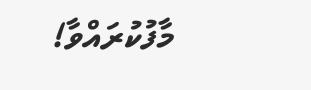މާފުކުރައްވާ!